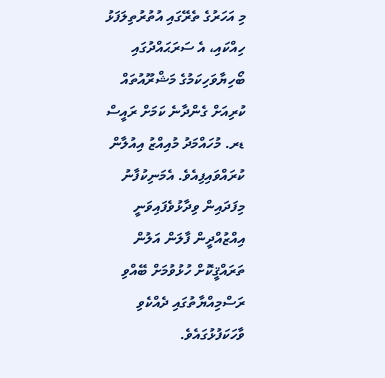މި އަހަރުގެ ތެރޭގައި އުތުރުތިލަފަޅު ހިއްކައި، އެ ސަރަޙައްދުގައި ބޯހިޔާވަހިކަމުގެ މަޝްރޫއުތައް ކުރިއަށް ގެންދާނެ ކަމަށް ރައީސް ޑރ. މުހައްމަދު މުއިއްޒު އިއުލާން ކުރައްވައިފިއެވެ. އެމަނިކުފާނު މިފަދައިން ވިދާޅުވެފައިވަނީ އިއްޒުއްދީން ފާލަން އަލުން ތަރައްޤީކޮށް ހުޅުވުމަށް ބޭއްވި ރަސްމިއްޔާތުގައި ދެއްކެވި ވާހަކަފުޅުގައެވެ.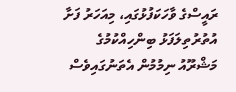ރައީސްގެ ވާހަކަފުޅުގައި، މިއަހަރު ފަށާ އުތުރުތިލަފަޅު ބިންހިއްކުމުގެ މަޝްރޫއު ނިމުމުން އެތަނުގައިވެސް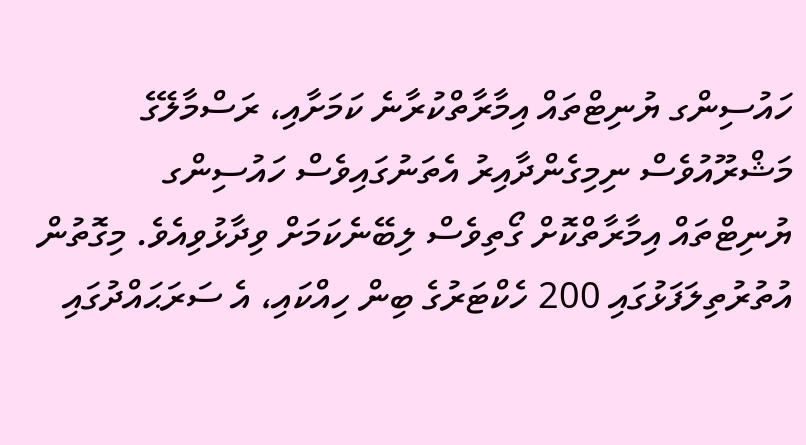ހައުސިންގ ޔުނިޓްތައް އިމާރާތްކުރާނެ ކަމަށާއި، ރަސްމާލޭގެ މަޝްރޫއުވެސް ނިމިގެންދާއިރު އެތަނުގައިވެސް ހައުސިންގ ޔުނިޓްތައް އިމާރާތްކޮށް ގޯތިވެސް ލިބޭނެކަމަށް ވިދާޅުވިއެވެ. މިގޮތުން އުތުރުތިލަފަޅުގައި 200 ހެކްޓަރުގެ ބިން ހިއްކައި، އެ ސަރަޙައްދުގައި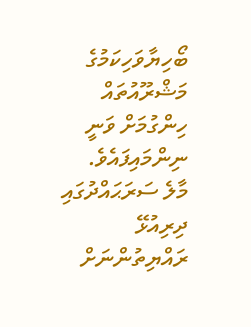ބޯހިޔާވަހިކަމުގެ މަޝްރޫއުތައް ހިންގުމަށް ވަނީ ނިންމައިފައެވެ.
މާލެ ސަރަޙައްދުގައި ދިރިއުޅޭ ރައްޔިތުންނަށް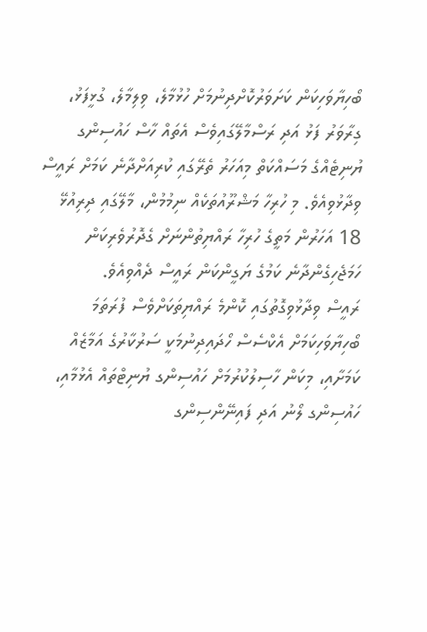ބޯހިޔާވަހިކަން ކަށަވަރުކޮށްދިނުމަށް ހުޅުމާލެ، ވިލިމާލެ، ގުޅީފަޅު، ގިރާވަރު ފަޅު އަދި ރަސްމާލޭގައިވެސް އެތައް ހާސް ހައުސިންގ ޔުނިޓެއްގެ މަސައްކަތް މިއަހަރު ތެރޭގައި ކުރިއަށްދާނެ ކަމަށް ރައީސް ވިދާޅުވިއެވެ. މި ހުރިހާ މަޝްރޫއުތަކެއް ނިމުމުން، މާލޭގައި ދިރިއުޅޭ 18 އަހަރުން މަތީގެ ހުރިހާ ރައްޔިތުންނަށް ގެދޮރުވެރިކަން ހަމަޖެހިގެންދާނެ ކަމުގެ ޔަގީންކަން ރައީސް ދެއްވިއެވެ.
ރައީސް ވިދާޅުވިގޮތުގައި ކޮންމެ ރައްޔިތަކަށްވެސް ފުރަތަމަ ބޯހިޔާވަހިކަމަށް އެކްސެސް ހޯދައިދިނުމަކީ ސަރުކާރުގެ އަމާޒެއް ކަމަށާއި، މިކަން ހާސިލުކުރުމަށް ހައުސިންގ ޔުނިޓްތައް އެޅުމާއި، ހައުސިންގ ލޯނު އަދި ފައިނޭންސިންގ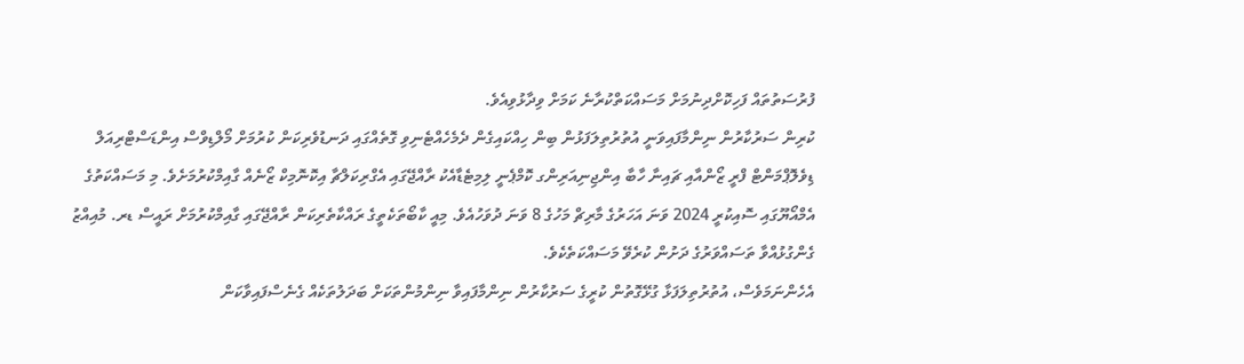ފުރުސަތުތައް ފަހިކޮށްދިނުމަށް މަސައްކަތްކުރާނެ ކަމަށް ވިދާޅުވިއެވެ.
ކުރިން ސަރުކާރުން ނިންމާފައިވަނީ އުތުރުތިލަފަޅުން ބިން ހިއްކައިގެން ދެމެހެއްޓެނިވި ގޮތެއްގައި ދަނޑުވެރިކަން ކުރުމަށް މޯލްޑިވްސް އިންޑަސްޓްރިއަލް ޑިވެލޮޕްމަންޓް ފްރީ ޒޯންއާއި ޗައިނާ ހާބާ އިންޖިނިއަރިންގ ކޮމްޕެނީ ލިމިޓެޑާއެކު ރާއްޖޭގައި އެގްރިކަލްޗާ އިކޮނޮމިކް ޒޯނެއް ގާއިމްކުރުމަށެވެ. މި މަސައްކަތުގެ އެމްއޯޔޫގައި ސޮއިކުރީ 2024 ވަނަ އަހަރުގެ މާރިޗް މަހުގެ 8 ވަނަ ދުވަހުއެވެ. މިއީ ކާބޯތަކެތީގެ ރައްކާތެރިކަން ރާއްޖޭގައި ގާއިމްކުރުމަށް ރައީސް ޑރ. މުއިއްޒު ގެންގުޅުއްވާ ތަސައްވަރުގެ ދަށުން ކުރެވޭ މަސައްކަތެކެވެ.
އެހެންނަމަވެސް، އުތުރުތިލަފަޅާ ގުޅޭގޮތުން ކުރީގެ ސަރުކާރުން ނިންމާފައިވާ ނިންމުންތަކަށް ބަދަލުތަކެއް ގެނެސްފައިވާކަން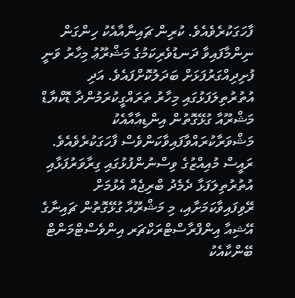ފާހަގަކުރެވެއެވެ. ކުރިން ޗައިނާއާއެކު ހިންގަން ނިންމާފައިވާ ދަނޑުވެރިކަމުގެ މަޝްރޫޢު މިހާރު ވަނީ ފުށިދިއްގަރުފަޅަށް ބަދަލުކޮށްފައެވެ. އަދި އުތުރުތިލަފަޅުގައި މިހާރު ތަރައްގީކުރަމުންދާ ޑޮކްޔާޑް މަޝްރޫއާ ގުޅޭގޮތުން އިންޑިއާއާއެކު މަޝްވަރާކުރައްވާފައިވާކަންވެސް ފާހަގަކުރެވެއެވެ.
ރައީސް މުއިއްޒުގެ ވިސްނުންފުޅުގައި ގިރާވަރުފަޅާއި އުތުރުތިލަފަޅާ ދެމެދު ބްރިޖެއް އެޅުމަށް ރޭވިފައިވާކަމަށާއި، މި މަޝްރޫއާ ގުޅޭގޮތުން ޗައިނާގެ އޭޝިއާ އިންފްރާސްޓްރަކްޗަރ އިންވެސްޓްމަންޓް ބޭންކާއެކު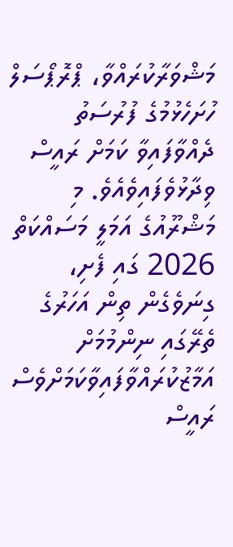މަޝްވަރާކުރައްވާ، ޕްރޮޕޯސަލް ހުށަހެޅުމުގެ ފުރުސަތު ދެއްވާފައިވާ ކަމަށް ރައީސް ވިދާޅުވެފައިވެއެވެ. މި މަޝްރޫއުގެ އަމަލީ މަސައްކަތް 2026 ގައި ފެށި، ގިނަވެގެން ތިން އަހަރުގެ ތެރޭގައި ނިންމުމަށް އަމާޒުކުރައްވާފައިވާކަމަށްވެސް ރައީސް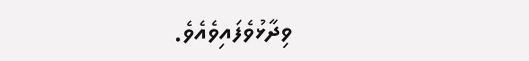ވިދާޅުވެފައިވެއެވެ.